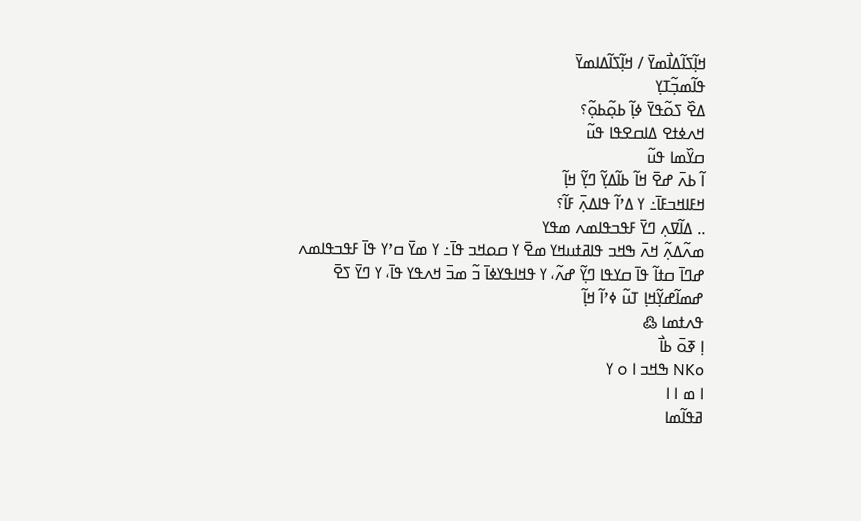ߞߊ߲߬ߖߊ߬ߡߊ߯ߘߌ߫ / ߞߊ߲߬ߖߊ߬ߡߊߘߌ߫
ߟߊ߬ߘߏ߲߬ߠߌ߲
ߡߐ߰ ߖߋ߬ߟߌ߫ ߦߊ߲߬ ߕߋ߲߬ߕߋ߲߬؟
ߞߍߦߙߐ ߡߊߛߐߟߊ ߟߎ߬
ߛߌ߰ߘߊ ߟߎ߬
ߊ߬ ߕߍ߫ ߝߐ߫ ߞߊ߬ ߕߊ߬ߡߌ߲߬ ߣߌ߲߬ ߞߊ߲߬
ߞߓߊߞߏߓߊ߫߸ ߌ ߡߴߊ߬ ߟߊߡߍ߲߫ ߓߊ߬؟
.. ߡߊ߬ߜߍ߲ ߣߌ߫ ߓߟߏߟߊߘߍ ߘߟߌ
ߘߍ߬ߡߍ߲߬ ߞߍ߫ ߒߞߏ ߟߊߥߙߎߞߌ ߘߐ߫ ߌ ߛߋߞߏ ߟߊ߫߸ ߌ ߘߌ߫ ߛߴߌ ߟߊ߫ ߓߟߏߟߊߘߍ ߝߣߊ߫ ߛߙߊ߬ ߟߊ߫ ߛߌߟߊ ߣߌ߲߬ ߝߍ߬، ߌ ߟߞߊߟߌߦߊ߫ ߏ߬ ߘߏ߫ ߞߍߟߌ ߟߊ߫، ߌ ߣߌ߫ ߖߐ߫
ߝߘߊ߬ߝߌ߲߬ߞߊ߲ ߠߎ߬ ߦߴߊ߬ ߞߊ߲߬
ߟߍߙߘߊ ߷
ߊ߲ ߧߋ߫ ߕߊ߯
NKo ߒߞߏ ߊ ߋ ߌ
ߊ ߘ ߊ ߊ
ߥߟߊ߬ߘߊ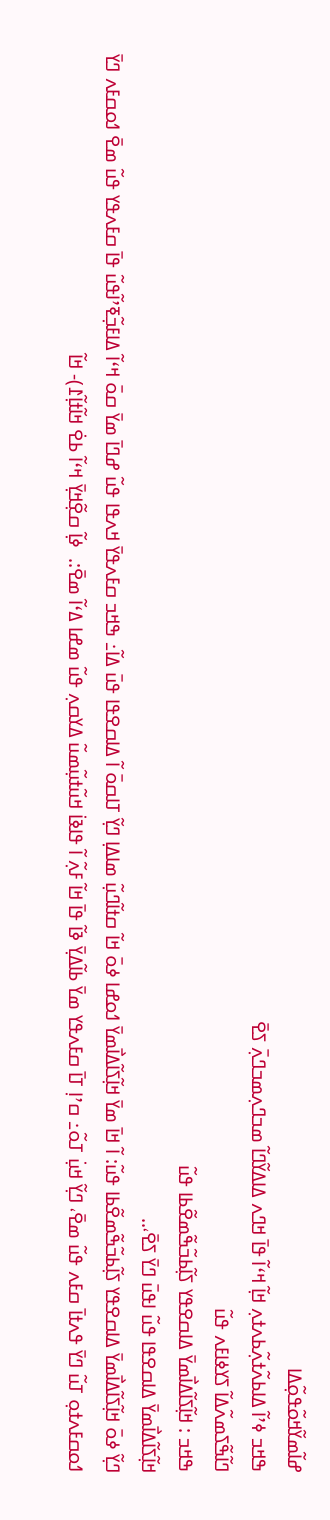ߝߊ߬ߘߌ߬ߞߋ߬ߟߋ߲߬ߡߊ
ߒߞߏ ߦߴߊ߬ ߡߊߕߍ߬ߙߍ߲߬ߕߍߙߍ߲ ߞߊ߲߬ ߞߵߊ߬ ߟߊ߫ ߞߣߍ ߡߊߡߌ߬ߣߊ߬ ߘߏߣߍ߲ߘߏߣߍ߲߫ ߖߐ߫
ߣߊ߬ߒ߬ߖߘߍ߬ߡߊ߬ ߖߌߦߊߓߍ ߟߎ߬
ߒߞߏ : ߞߊ߲߬ߖߊ߬ߡߊ߯ߘߌ߫ ߡߊߛߐߟߌ ߖߊ߲߬ߕߏ߬ߒ߬ߘߐ߬ߕߊ ߟߎ߬
ߞߊ߲߬ߖߊ߬ߡߊ߯ߘߌ߫ ߡߊߛߐߟߊ ߟߎ߬ ߊߟߎ߫ ߣߌ߫ ߖߐ߫،..
ߣߌ߲߬ ߦߋ߫ ߞߊ߲߬ߖߊ߬ߡߊ߯ߘߌ߫ ߡߊߛߐߟߌ ߖߊ߲߬ߕߏ߬ߒ߬ߘߐ߬ߕߊ ߟߎ߬: ߊ߬ ߞߊ߫ ߘߌ߫ ߞߊ߲߬ߖߊ߬ߡߊ߯ߘߌ߫ ߗߋߝߊ ߦߋ߫ ߞߊ߬ ߛߙߊ߬ߣߎ߲߬ ߘߊߡߊ߲ ߣߌ߲߬ ߠߊߛߋ߫ ߊ߬ ߡߊߛߐߟߊ ߟߎ߫ ߡߊ߬߸ ߒߞߏ ߛߓߍߟߌ߫ ߞߍߟߊ ߟߎ߬ ߝߣߊ߫ ߘߌ߫ ߛߋ߫ ߞߵߊ߬ ߡߊߓߏ߲߬ߧߴߊ߬ߟߎ߬ ߟߊ߫ ߛߓߍߟߌ ߟߎ߬ ߘߐ߫ ߗߋߛߓߍ ߣߌ߫ ߗߋߛߓߍߙߋ߲ ߠߎ߬ ߣߌ߫ ߟߍߙߊ߫ ߛߓߍ ߟߎ߬ ߘߐ߫، ߣߌ߲߬ ߞߎ߲߭ ߠߋ߬߸ ߛߴߊ߲ ߠߊ߫ ߛߓߍߟߌ ߘߌ߫ ߕߊ߬ߡߌ߲߫ ߢߊ߬ ߟߊ߫ ߞߊ߬ ߓߍ߲߬ ߊ߬ ߟߊߢߊ߭ ߞߎ߬ߙߎ߲߬ߘߎ߬ ߡߌߛߍ߲ ߟߎ߬ ߘߝߊ ߡߵߊ߬ ߘߐ߫:.  ߦߊ߲߬ ߛߐ߲߬ߞߌ߲߫ ߞߵߊ߬ ߕߐ߭ ߞߊ߬ߙߊ߲߬߁)- ߞߊ߬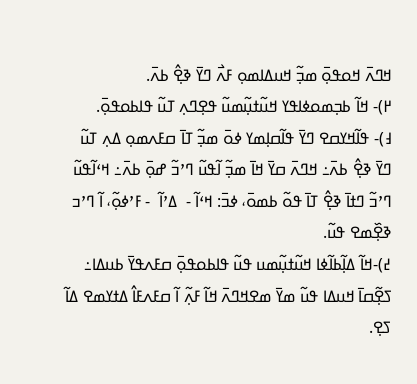ߞߣߍ߫ ߞߋߟߋ߲߫ ߘߏ߲߬ ߞߎߡߊߘߋ߲ ߓߍ߯ ߣߌ߫ ߢߐ߲߮ ߕߍ߫.
߂)- ߞߊ߬ ߕߏ߲ߘߋߦߊߟߌ ߞߎ߬ߙߎ߲߬ߘߎ߬ ߟߐ߲ߣߍ߲ ߠߎ߬ ߟߊߕߋߟߋ߲߫.
߃)- ߟߊ߬ߞߌߛߐ ߣߌ߫ ߟߊ߬ߛߊ߲ߘߌ ߦߋ߫ ߘߏ߲߬ ߠߊ߫ ߛߓߍߘߋ߲ ߡߍ߲ ߠߎ߬ ߣߌ߫ ߢߐ߲߮ ߕߍ߫߸ ߞߣߍ߫ ߛߌ߫ ߞߊ߫ ߘߏ߲߬ ߊ߬ߟߎ߬ ߣߴߏ߬ ߝߋ߲߫ ߕߍ߫߸ ߞߵߊ߬ߟߎ߬ ߣߴߏ߬ ߣߙߊ߫ ߢߐ߲߮ ߠߊ߫ ߟߋ߬ ߕߘߋ߫، ߦߏ߫: ߞߵߊ߬ -  ߡߴߊ߬  - ߓߴߦߋ߲߬، ߊ߬ ߣߴߏ ߢߐ߲߰ߘߐ ߟߎ߬.
߄)-ߞߊ߬ ߡߊ߲߬ߕߊ߬ߦߊ ߞߎ߬ߙߎ߲߬ߘߎ ߟߎ߬ ߟߊߕߋߟߋ߲߫ ߛߓߍߟߌ߫ ߕߎߡߊ߸ ߖߐ߲߬ߛߊ߫ ߞߎߡߊ ߟߎ߬ ߘߌ߫ ߘߐߞߣߍ߫ ߞߊ߬ ߓߍ߲߬ ߊ߬ ߛߓߍߓߊ߮ ߡߙߌߘߐ ߡߊ߬ ߖߐ߲.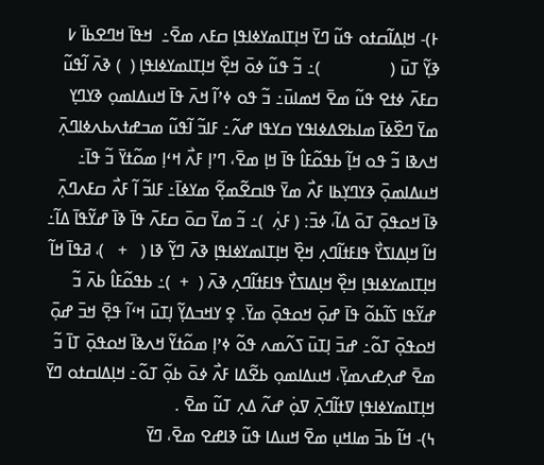߅)- ߞߊ߲ߡߊ߬ߛߙߋ ߟߎ߬ ߣߌ߫ ߞߊ߲ߠߊߘߌߦߊߟߊ߲ ߛߓߍ ߘߐ߫߸  ߞߟߊ߫ ߞߣߐߕߊ߫ ߇ ߢߌ߲߬ ߠߎ߫ (                )߸ ߏ߬ ߟߎ߬ ߦߋ߫ ߞߐ߲߰ ߞߊ߲ߠߊߘߌߦߊߟߊ߲ (  ) ߢߍ߫ ߊ߬ߟߎ߬ ߛߓߍ߫ ߦߙߐ ߟߎ߬ ߘߐ߫ ߞߘߊߎ߫߸ ߏ߬ ߟߋ ߦߴߊ߬ ߞߍ߫ ߟߊ߫ ߞߎߡߊߘߋ߲ ߢߌߣߌ߲ ߘߌ߫ ߣߐ߰ߦߊ߫ ߘߊߕߐߡߦߊߟߌ ߛߌߟߊ ߝߍ߬߸ ߓߊߏ߬ ߊ߬ߟߎ߬ ߘߏߝߙߍߕߍߦߊߣߍ߲߫ ߞߍߢߊ ߏ߬ ߟߋ ߞߊ߲߬ ߕߟߋ߬ߓߊ߮ ߟߊ߫ ߞߊ߲ ߘߐ߫، ߣߴߊ߲ ߓߍ߯ ߞߵߊ߲ ߘߋ߬ߙߌ߫ ߏ߬ ߟߊ߫߸ ߞߎߡߊߘߋ߲߫ ߢߌߣߌ߲ߕߊ ߓߍ߯ ߘߌ߫ ߟߊߛߐ߬ߘߐ߲߬ ߘߌߦߊ߫߸ ߓߊߏ߬ ߊ߬ ߓߍ߯ ߛߓߍߣߍ߲߫ ߢߊ߫ ߞߋߟߋ߲߫ ߠߋ߫ ߡߊ߬، ߦߏ߫: ( ߓߍ߲߭  )߸ ߏ߬ ߘߌ߫ ߛߋ߫ ߛߓߍ߫ ߟߊ߫ ߢߊ߫ ߝߌ߬ߟߊ߫ ߡߊ߬߸ ߞߊ߬ ߞߊ߲ߡߊߖߌ߯ ߟߊߓߙߊ߬ߣߍ߲ ߞߐ߲߰ ߞߊ߲ߠߊߘߌߦߊߟߊ߲ ߢߍ߫ ߣߌ߲߬ ߢߊ (   +   )، ߥߟߊ߫ ߞߊ߬ ߞߊ߲ߠߊߘߌߦߊߟߊ߲ ߞߐ߲߰ ߞߊ߲ߡߊߖߌ߯ ߟߊߓߙߊ߬ߣߍ߲ ߢߍ߫ (  +  )߸ ߕߟߋ߬ߓߊ߮ ߕߍ߫ ߏ߬ ߝߌ߬ߟߊ ߖߊ߬ߕߋ߬ ߟߊ߫ ߝߋ߲߫ ߞߋߟߋ߲߫ ߘߌ߫. ߐ߲ ߌߞߏߡߌ߲߬ ߊ߲ߠߎ߫ ߞߵߊ߬ ߟߐ߲߫ ߞߏ߫ ߝߋ߲߫ ߞߋߟߋ߲߫ ߠߋ߬߸ ߝߏ߫ ߊ߲ߠߎ߫ ߖߍ߬ߘߍ ߟߋ߬ ߦߴߊ߲ ߘߋ߬ߙߌ߬ ߞߍߢߊ߫ ߞߋߟߋ߲߫ ߠߊ߫ ߏ߬ ߘߐ߫ ߝߍ߲ߝߍߘߌ߲߫، ߞߎߡߊߘߋ߲ ߕߐ߬ߡߊ ߓߍ߯ ߦߋ߫ ߕߋ߲߬ ߠߋ߬߸ ߞߊ߲ߡߊߛߙߋ ߣߌ߫ ߞߊ߲ߠߊߘߌߦߊߟߊ߲ ߜߙߊ߬ߣߍ߲߫ ߜߋ߲߭ ߝߍ߬ ߡߍ߲ ߠߎ߬ ߘߐ߫ .
߆)- ߞߊ߬ ߕߏ߫ ߘߊߞߎ߲ ߘߐ߫ ߞߎߡߊ ߟߎ߬ ߢߊߝߐ ߘߐ߫، ߣߌ߫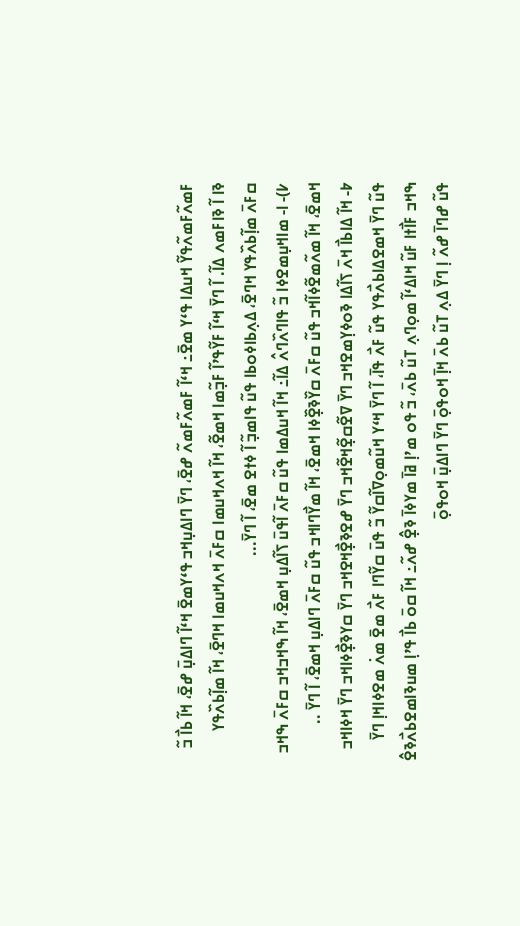ߓߘߍ߬ߓߘߍ߬ߟߌ߬ ߞߎߡߊ ߟߵߌ ߘߐ߫߸ ߞߵߊ߬ ߓߘߍ߬ߓߘߍ߬ ߝߐ߫، ߣߌ߫ ߣߊߡߎ߲ߞߏ ߟߵߌߘߐ߫ ߞߵߊ߬ ߣߊߡߎ߲߫ ߝߐ߫، ߞߊ߬ ߕߊ߯ ߏ߬ ߢߊ ߊ߬ ߢߊߓߘߍ ߡߊ߬. ߊ߬ ߣߌ߫ ߞߵߊ߬ ߓߌ߬ߟߴߊ߬ ߓߏ߲߬ߘߊ ߞߘߐ߬، ߞߊ߬ ߞߍߞߎߘߊ ߛߓߍ߫ ߞߍߞߎߘߊ ߞߣߐ߫، ߞߊ߬ ߘߊ߲߬ߕߍ߰ߟߌ ߛߓߍ߫ ߘߊ߲߬ߕߍ߰ߟߌ ߞߣߐ߫، ߡߍ߲ߕߊߦߋߕߊ ߟߎ߬ ߟߊߘߏ߲߬ ߊ߬ ߦߙߐ ߘߐ߫، ߊ߬ ߣߌ߫...
߇)- ߊ- ߘߊߞߎ߲ߘߐߦߊ ߏ߬ ߟߊߣߍ߰ߣߍ߮ ߡߊ߬߸ ߞߊ߬ ߞߎߡߘߊ ߟߎ߬ ߛߓߍ߫ ߊ߬ߟߎ߫ ߖߊ߬ߡߎ߲ ߞߘߐ߫، ߞߊ߬ ߒߞߏߞߏ ߛߓߍ߫ ߒߞߏ ߞߘߐ߫، ߞߊ߬ ߘߍ߬ߘߐ߬ߦߊ߬ߞߏ ߟߎ߬ ߛߓߍ߫ ߛߌ߰ߢߐ߲߰ߦߊ ߞߘߐ߫، ߞߊ߬ ߘߌ߯ߣߊߞߏ ߟߎ߬ ߛߓߍ߫ ߣߊߡߎ߲ ߞߘߐ߫، ߊ߬ ߣߌ߫ ..
߈- ߞߊ߬ ߡߊߕߊ߯ ߞߍ߫ ߖߊ߬ߡߊ ߢߋߦߌ߲ߘߐߞߏ ߣߌ߫ ߜߐ߬ߛߐ߲߬ߞߐ߬ߞߏ ߣߌ߫ ߝߐߢߐ߲߯ߞߐߞߏ ߣߌ߫ ߛߌߢߐ߲߯ߦߊߞߏ ߣߌ߫ ߞߦߊߞߏ ߟߎ߬ ߣߌ߫ ߞߘߐߡߊߕߍ߯ߟߌ ߟߎ߬ ߓߍ߯ ߟߊ߫، ߊ߬ ߣߌ߫ ߞߵߌ ߞߎ߬ߘߋ߲ߜߊ߬ߛߌ߬ ߏ߬ ߟߎ߫ ߛߌ߬ߣߊ ߓߍ߯ ߘߐ߫ ߘߍ߭ ߘߐߦߊߞߊ߲ ߣߌ߫ ߒߞߏ ߓߊ߯ߙߊ ߓߎ߬ ߞߊߡߵߊ߬ ߘߋ߲ߣߍ߲ ߠߎ߬ ߕߍ߫، ߏ߬ ߟߋ ߘߴߊ߲ ߥߊ߫ ߘߌߦߊ߫ ߢߐ߲߮ ߝߍ߬߸ ߞߊ߬ ߛߋ߫ ߕߊ߯ ߟߴߊ߲ ߘߎߢߊߘߐߕߍ߯ߢߐ߮ ߟߎ߬ ߝߣߊ߫ ߝߍ߬ ߊ߲ ߣߌ߫ ߡߍ߲ ߠߎ߬ ߕߍ߫ ߞߊ߲߫ ߞߋߟߋ߲߫ ߣߌ߫ ߣߊߡߎ߲߫ ߞߋߟߋ߲߫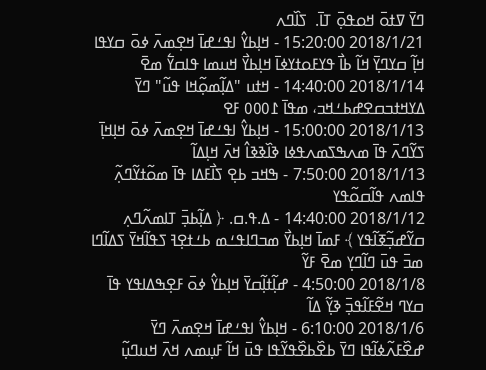ߣߌ߫ ߜߙߋ߫ ߞߋߟߋ߲߫ ߠߊ߫.  ߖߊ߰ߣߍ
2018/1/21 15:20:00 - ߞߊ߲ߕߌ߮ ߊߟߑߝߊ߫ ߞߐ߲ߘߍ߫ ߦߋ߫ ߛߌߟߊ ߞߊ߲߬ ߛߌߣߌ߲߫ ߞߊ߬ ߕߊ߯ ߟߌߓߋߙߌߦߊ߫ ߞߊ߲ߕߌ߯ ߞߎߘߊ ߟߊߛߌ߱ ߘߐ߫
2018/1/14 14:40:00 - ߞߙߎ "ߡߊ߲߬ߘߋ߲߬ߞߊ ߟߎ߬" ߣߌ߫ ߡߌߞߙߏߛߐߝߕߑߞߏ، ߘߟߊ߫ ߁߀߀߀ ߓߐ
2018/1/13 15:00:00 - ߞߊ߲ߕߌ߮ ߊߟߑߝߊ߫ ߞߐ߲ߘߍ߫ ߦߋ߫ ߞߊ߲ߞߊ߲߫ ߖߌ߬ߣߍ߫ ߟߊ߫ ߘߍߒߖߘߍߟߦߊ ߢߊ߰ߢߢߊ߮ ߞߍ߫ ߞߊ߲ߡߊ߬
2018/1/13 7:50:00 - ߒߞߏ ߕߐ߲ ߖߊ߯ߓߡߊ ߟߊ߫ ߘߋ߬ߙߌ߬ߣߍ߲߬ ߟߊߘߍ ߟߊ߬ߛߋ߬ߟߌ
2018/1/12 14:40:00 - ߡ.ߟ.ߛ. ﴿ ߡߊ߲߬ߕߏ߲߫ ߠߊߘߍ߬ߣߍ߲ ߛߌ߬ߝߏ߲߬ߧߊ߬ߟߌ ﴾ ߓߘߊ߫ ߞߊ߲ߕߌ߯ ߘߏߣߊߟߑߘ ߕߑߙߐ߲ߔ ߖߟߊ߬ߞߌ߫ ߖߡߊ߬ߣߊ ߘߏ߫ ߟߎ߫ ߣߊ߬ߣߌ߲ ߘߐ߫ ߓߌ߬
2018/1/8 4:50:00 - ߝߊ߲߬ߙߊ߲߬ߛߌ߫ ߞߊ߲ߕߌ߮ ߦߋ߫ ߓߐ߲ߒߡߊߟߌ ߟߊ߫ ߛߌߣ ߞߐ߬ߓߊ߬ߟߏ߲߫ ߢߌ߲߬ ߡߊ߬
2018/1/6 6:10:00 - ߞߊ߲ߕߌ߮ ߊߟߑߝߊ߫ ߞߐ߲ߘߍ߫ ߣߌ߫ ߝߐ߰ߓߍ߬ߦߊ߬ߟߊ ߣߌ߫ ߕߐ߰ߕߐ߰ߟߌ߬ߟߊ ߟߎ߫ ߞߊ߬ ߓߎ߲ߘߍ ߞߍ߫ ߞߎߣߎ߲߬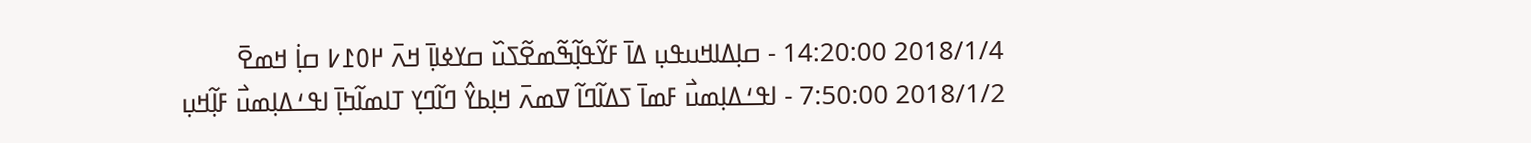2018/1/4 14:20:00 - ߛߊ߲ߡߊߞߎߟߎ߲ ߡߊ߫ ߓߌ߬ߟߊ߲߬ߒ߬ߘߐ߬ߖߎ߰ ߛߌߦߊߊ߲߫ ߞߍ߫ ߂߀߁߇ ߛߊ߲߭ ߞߘߐ߫
2018/1/2 7:50:00 - ߊߟߑߡߊ߲ߘߎ߯ ߓߘߊ߫ ߖߡߊ߬ߣߊ߬ ߜߘߍ߫ ߞߊ߲ߕߌ߮ ߣߊ߬ߣߌ߲ ߠߊߘߊ߬ߤߊ߲߫ ߊߟߑߡߊ߲ߘߎ߯ ߓߊ߲߬ߞߎ߲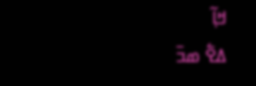ߞߊ߲߬
ߡߐ߱ ߘߏ߫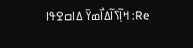Re: ߞߊ߲߬ߖߊ߬ߡߊ߯ߘߌ߫ ߡߊߛߐߟߊ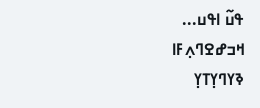ߟߎ߬ ߊߟߎ...
ߞߏߝߐߣߍ߲ߓߊ
ߢߌߣߌ߲ߠߌ߲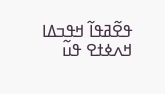ߟߐ߬ߥߟߊ߬ ߞߟߏߡߊ
ߞߍߦߙߐ ߟߎ߬